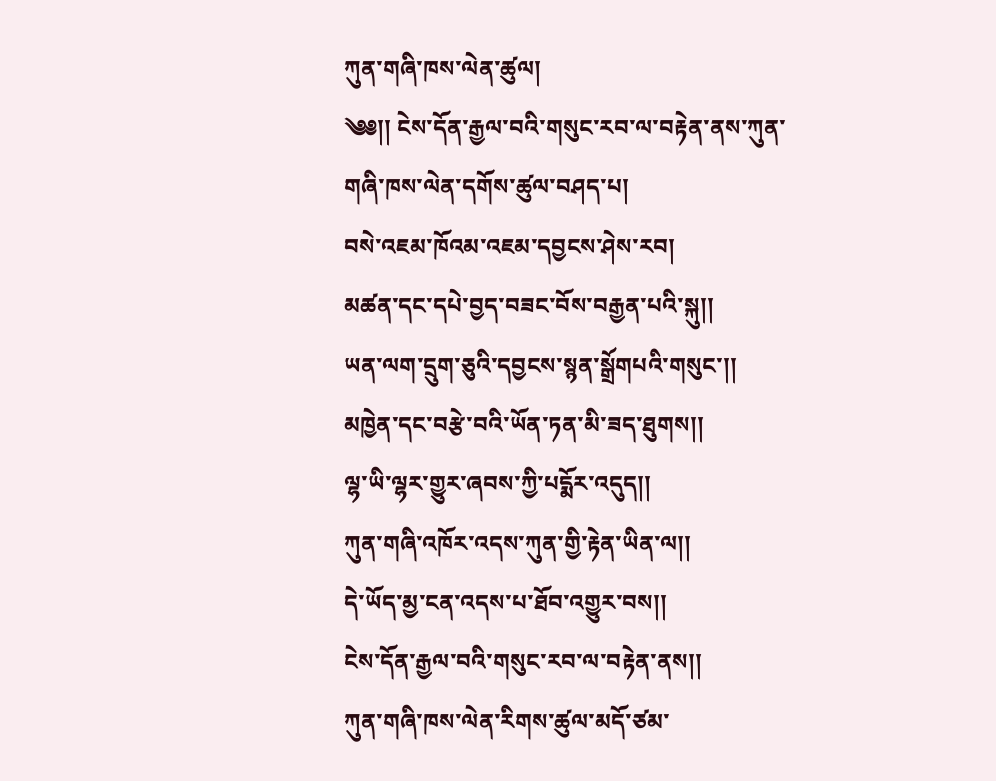ཀུན་གཞི་ཁས་ལེན་ཚུལ།
༄༅།། ངེས་དོན་རྒྱལ་བའི་གསུང་རབ་ལ་བརྟེན་ནས་ཀུན་གཞི་ཁས་ལེན་དགོས་ཚུལ་བཤད་པ།
བསེ་འཇམ་ཁོའམ་འཇམ་དབྱངས་ཤེས་རབ།
མཚན་དང་དཔེ་བྱད་བཟང་བོས་བརྒྱན་པའི་སྐུ།།
ཡན་ལག་དྲུག་ཅུའི་དབྱངས་སྙན་སྒྲོགཔའི་གསུང་།།
མཁྱེན་དང་བརྩེ་བའི་ཡོན་ཏན་མི་ཟད་ཐུགས།།
ལྷ་ཡི་ལྷར་གྱུར་ཞབས་ཀྱི་པདྨོར་འདུད།།
ཀུན་གཞི་འཁོར་འདས་ཀུན་གྱི་རྟེན་ཡིན་ལ།།
དེ་ཡོད་མྱ་ངན་འདས་པ་ཐོབ་འགྱུར་བས།།
ངེས་དོན་རྒྱལ་བའི་གསུང་རབ་ལ་བརྟེན་ནས།།
ཀུན་གཞི་ཁས་ལེན་རིགས་ཚུལ་མདོ་ཙམ་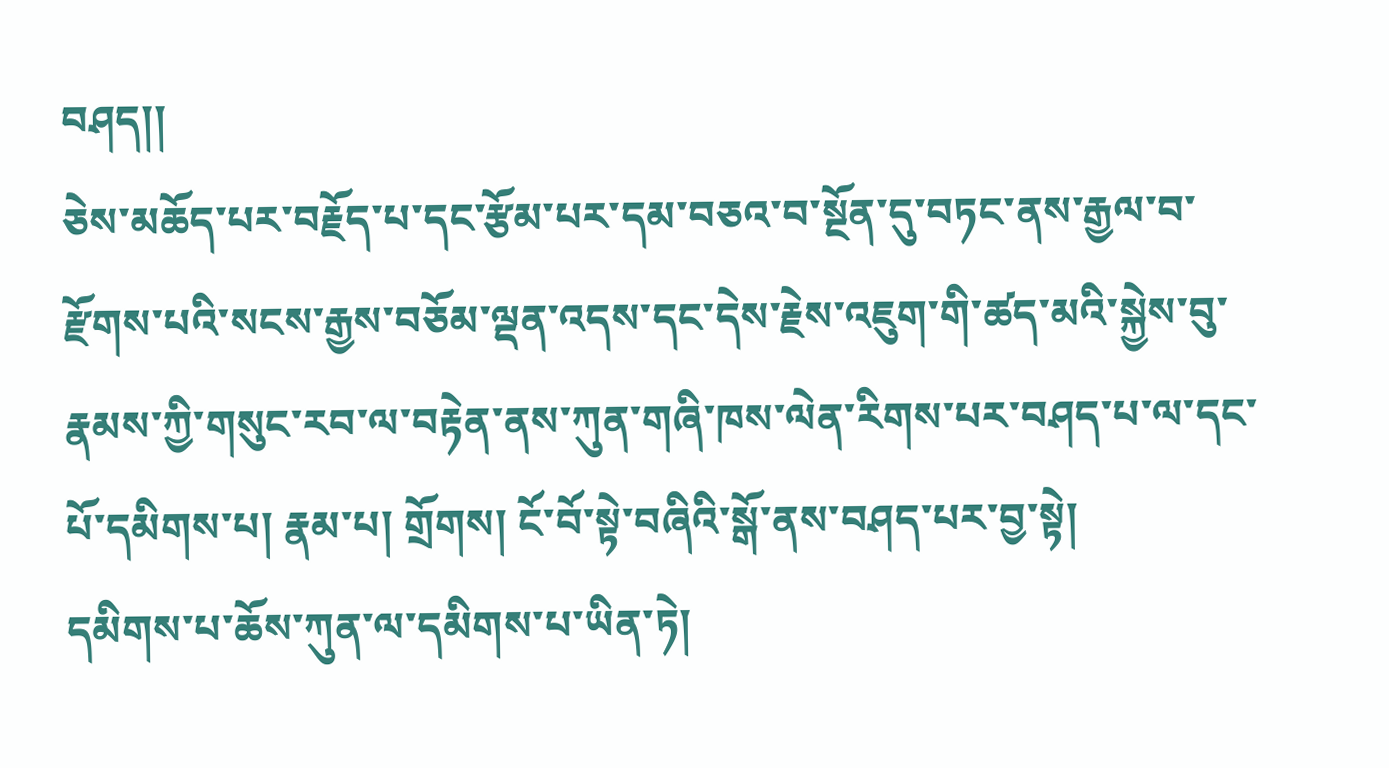བཤད།།
ཅེས་མཆོད་པར་བརྗོད་པ་དང་རྩོམ་པར་དམ་བཅའ་བ་སྔོན་དུ་བཏང་ནས་རྒྱལ་བ་རྫོགས་པའི་སངས་རྒྱས་བཅོམ་ལྡན་འདས་དང་དེས་རྗེས་འཇུག་གི་ཚད་མའི་སྐྱེས་བུ་རྣམས་ཀྱི་གསུང་རབ་ལ་བརྟེན་ནས་ཀུན་གཞི་ཁས་ལེན་རིགས་པར་བཤད་པ་ལ་དང་པོ་དམིགས་པ། རྣམ་པ། གྲོགས། ངོ་བོ་སྟེ་བཞིའི་སྒོ་ནས་བཤད་པར་བྱ་སྟེ།
དམིགས་པ་ཆོས་ཀུན་ལ་དམིགས་པ་ཡིན་ཏེ།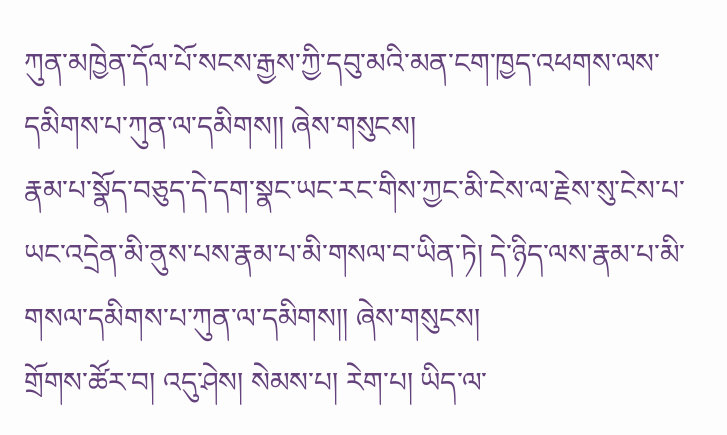ཀུན་མཁྱེན་དོལ་པོ་སངས་རྒྱས་ཀྱི་དབུ་མའི་མན་ངག་ཁྱད་འཕགས་ལས་དམིགས་པ་ཀུན་ལ་དམིགས།། ཞེས་གསུངས།
རྣམ་པ་སྣོད་བཅུད་དེ་དག་སྣང་ཡང་རང་གིས་ཀྱང་མི་ངེས་ལ་རྗེས་སུ་ངེས་པ་ཡང་འདྲེན་མི་ནུས་པས་རྣམ་པ་མི་གསལ་བ་ཡིན་ཏེ། དེ་ཉིད་ལས་རྣམ་པ་མི་གསལ་དམིགས་པ་ཀུན་ལ་དམིགས།། ཞེས་གསུངས།
གྲོགས་ཚོར་བ། འདུ་ཤེས། སེམས་པ། རེག་པ། ཡིད་ལ་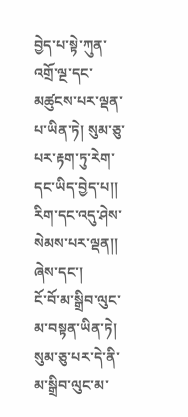བྱེད་པ་སྟེ་ཀུན་འགྲོ་ལྔ་དང་མཚུངས་པར་ལྡན་པ་ཡིན་ཏེ། སུམ་ཅུ་པར་རྟག་ཏུ་རེག་དང་ཡིད་བྱེད་པ།། རིག་དང་འདུ་ཤེས་སེམས་པར་ལྡན།། ཞེས་དང་།
ངོ་བོ་མ་སྒྲིབ་ལུང་མ་བསྟན་ཡིན་ཏེ། སུམ་ཅུ་པར་དེ་ནི་མ་སྒྲིབ་ལུང་མ་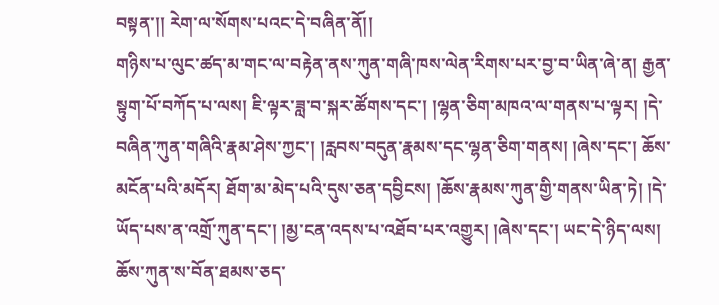བསྟན་།། རེག་ལ་སོགས་པའང་དེ་བཞིན་ནོ།།
གཉིས་པ་ལུང་ཚད་མ་གང་ལ་བརྟེན་ནས་ཀུན་གཞི་ཁས་ལེན་རིགས་པར་བྱ་བ་ཡིན་ཞེ་ན། རྒྱན་སྟུག་པོ་བཀོད་པ་ལས། ཇི་ལྟར་ཟླ་བ་སྐར་ཚོགས་དང་། །ལྷན་ཅིག་མཁའ་ལ་གནས་པ་ལྟར། །དེ་བཞིན་ཀུན་གཞིའི་རྣམ་ཤེས་ཀྱང་། །རླབས་བདུན་རྣམས་དང་ལྷན་ཅིག་གནས། །ཞེས་དང་། ཆོས་མངོན་པའི་མདོར། ཐོག་མ་མེད་པའི་དུས་ཅན་དབྱིངས། །ཆོས་རྣམས་ཀུན་གྱི་གནས་ཡིན་ཏེ། །དེ་ཡོད་པས་ན་འགྲོ་ཀུན་དང་། །མྱ་ངན་འདས་པ་འཐོབ་པར་འགྱུར། །ཞེས་དང་། ཡང་དེ་ཉིད་ལས། ཆོས་ཀུན་ས་བོན་ཐམས་ཅད་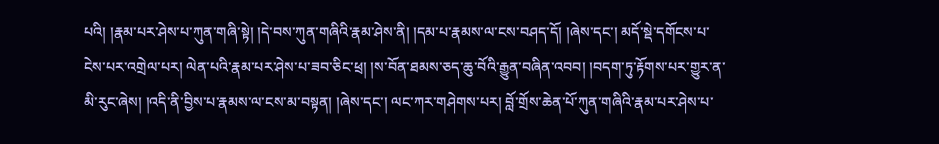པའི། །རྣམ་པར་ཤེས་པ་ཀུན་གཞི་སྟེ། །དེ་བས་ཀུན་གཞིའི་རྣམ་ཤེས་ནི། །དམ་པ་རྣམས་ལ་ངས་བཤད་དོ། །ཞེས་དང་། མདོ་སྡེ་དགོངས་པ་ངེས་པར་འགྲེལ་པར། ལེན་པའི་རྣམ་པར་ཤེས་པ་ཟབ་ཅིང་ཕྲ། །ས་བོན་ཐམས་ཅད་ཆུ་བོའི་རྒྱུན་བཞིན་འབབ། །བདག་ཏུ་རྟོགས་པར་གྱུར་ན་མི་རུང་ཞེས། །འདི་ནི་བྱིས་པ་རྣམས་ལ་ངས་མ་བསྟན། །ཞེས་དང་། ལང་ཀར་གཤེགས་པར། བློ་གྲོས་ཆེན་པོ་ཀུན་གཞིའི་རྣམ་པར་ཤེས་པ་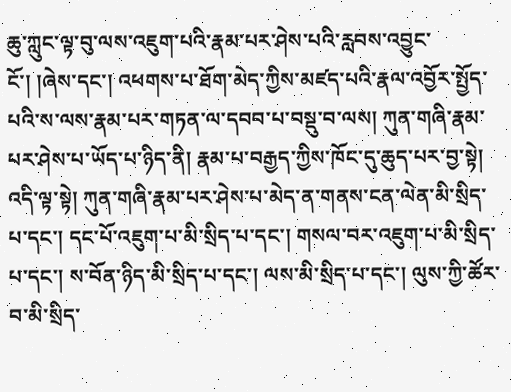ཆུ་ཀླུང་ལྟ་བུ་ལས་འཇུག་པའི་རྣམ་པར་ཤེས་པའི་རླབས་འབྱུང་ངོ་། །ཞེས་དང་། འཕགས་པ་ཐོག་མེད་ཀྱིས་མཛད་པའི་རྣལ་འབྱོར་སྤྱོད་པའི་ས་ལས་རྣམ་པར་གཏན་ལ་དབབ་པ་བསྡུ་བ་ལས། ཀུན་གཞི་རྣམ་པར་ཤེས་པ་ཡོད་པ་ཉིད་ནི། རྣམ་པ་བརྒྱད་ཀྱིས་ཁོང་དུ་ཆུད་པར་བྱ་སྟེ། འདི་ལྟ་སྟེ། ཀུན་གཞི་རྣམ་པར་ཤེས་པ་མེད་ན་གནས་ངན་ལེན་མི་སྲིད་པ་དང་། དང་པོ་འཇུག་པ་མི་སྲིད་པ་དང་། གསལ་བར་འཇུག་པ་མི་སྲིད་པ་དང་། ས་བོན་ཉིད་མི་སྲིད་པ་དང་། ལས་མི་སྲིད་པ་དང་། ལུས་ཀྱི་ཚོར་བ་མི་སྲིད་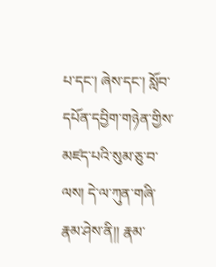པ་དང་། ཞེས་དང་། སློབ་དཔོན་དབྱིག་གཉེན་གྱིས་མཛད་པའི་སུམ་ཅུ་བ་ལས། དེ་ལ་ཀུན་གཞི་རྣམ་ཤེས་ནི།། རྣམ་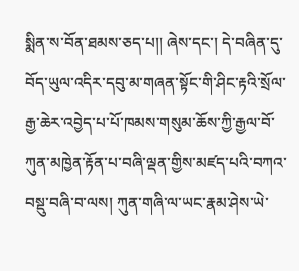སྨིན་ས་བོན་ཐམས་ཅད་པ།། ཞེས་དང་། དེ་བཞིན་དུ་བོད་ཡུལ་འདིར་དབུ་མ་གཞན་སྟོང་གི་ཤིང་རྟའི་སྲོལ་རྒྱ་ཆེར་འབྱེད་པ་པོ་ཁམས་གསུམ་ཆོས་ཀྱི་རྒྱལ་བོ་ཀུན་མཁྱེན་རྟོན་པ་བཞི་ལྡན་གྱིས་མཛད་པའི་བཀའ་བསྡུ་བཞི་བ་ལས། ཀུན་གཞི་ལ་ཡང་རྣམ་ཤེས་ཡེ་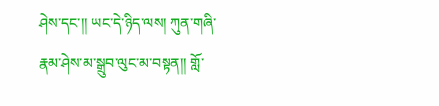ཤེས་དང་།། ཡང་དེ་ཉིད་ལས། ཀུན་གཞི་རྣམ་ཤེས་མ་སྒྲུབ་ལུང་མ་བསྟན།། གློ་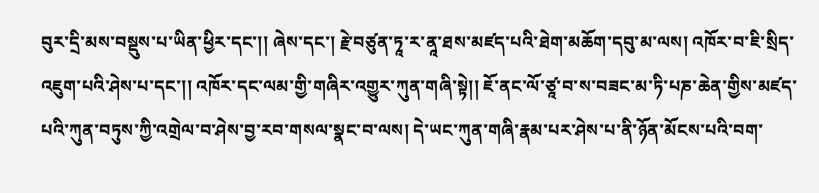བུར་དྲི་མས་བསྡུས་པ་ཡིན་ཕྱིར་དང་།། ཞེས་དང་། རྗེ་བཙུན་ཏཱ་ར་ནཱ་ཐས་མཛད་པའི་ཐེག་མཆོག་དབུ་མ་ལས། འཁོར་བ་ཇི་སྲིད་འཇུག་པའི་ཤེས་པ་དང་།། འཁོར་དང་ལམ་གྱི་གཞིར་འགྱུར་ཀུན་གཞི་སྟེ།། ཇོ་ནང་ལོ་ཙཱ་བ་ས་བཟང་མ་ཏི་པཎ་ཆེན་གྱིས་མཛད་པའི་ཀུན་བཏུས་ཀྱི་འགྲེལ་བ་ཤེས་བྱ་རབ་གསལ་སྣང་བ་ལས། དེ་ཡང་ཀུན་གཞི་རྣམ་པར་ཤེས་པ་ནི་ཉོན་མོངས་པའི་བག་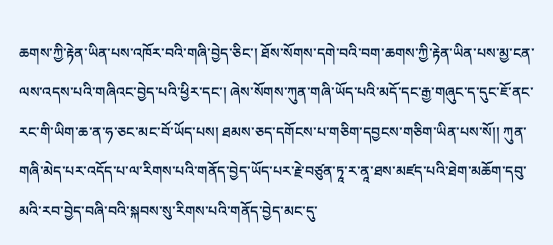ཆགས་ཀྱི་རྟེན་ཡིན་པས་འཁོར་བའི་གཞི་བྱེད་ཅིང་། ཐོས་སོགས་དགེ་བའི་བག་ཆགས་ཀྱི་རྟེན་ཡིན་པས་མྱ་ངན་ལས་འདས་པའི་གཞིའང་བྱེད་པའི་ཕྱིར་དང་། ཞེས་སོགས་ཀུན་གཞི་ཡོད་པའི་མདོ་དང་རྒྱ་གཞུང་ད་དུང་ཇོ་ནང་རང་གི་ཡིག་ཆ་ན་ཧ་ཅང་མང་བོ་ཡོད་པས། ཐམས་ཅད་དགོངས་པ་གཅིག་དབྱངས་གཅིག་ཡིན་པས་སོ།། ཀུན་གཞི་མེད་པར་འདོད་པ་ལ་རིགས་པའི་གནོད་བྱེད་ཡོད་པར་རྗེ་བཙུན་ཏཱ་ར་ནཱ་ཐས་མཛད་པའི་ཐེག་མཆོག་དབུ་མའི་རབ་བྱེད་བཞི་བའི་སྐབས་སུ་རིགས་པའི་གནོད་བྱེད་མང་དུ་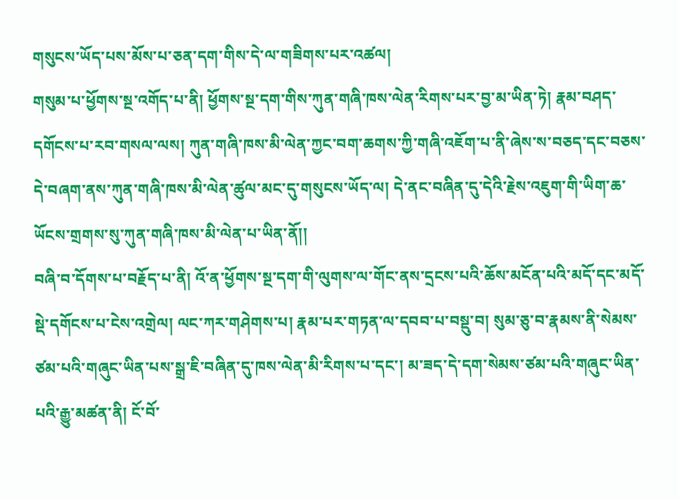གསུངས་ཡོད་པས་མོས་པ་ཅན་དག་གིས་དེ་ལ་གཟིགས་པར་འཚལ།
གསུམ་པ་ཕྱོགས་སྔ་འགོད་པ་ནི། ཕྱོགས་སྔ་དག་གིས་ཀུན་གཞི་ཁས་ལེན་རིགས་པར་བྱ་མ་ཡིན་ཏེ། རྣམ་བཤད་དགོངས་པ་རབ་གསལ་ལས། ཀུན་གཞི་ཁས་མི་ལེན་ཀྱང་བག་ཆགས་ཀྱི་གཞི་འཇོག་པ་ནི་ཞེས་ས་བཅད་དང་བཅས་དེ་བཞག་ནས་ཀུན་གཞི་ཁས་མི་ལེན་ཚུལ་མང་དུ་གསུངས་ཡོད་ལ། དེ་ནང་བཞིན་དུ་དེའི་རྗེས་འཇུག་གི་ཡིག་ཆ་ཡོངས་གྲགས་སུ་ཀུན་གཞི་ཁས་མི་ལེན་པ་ཡིན་ནོ།།
བཞི་བ་དོགས་པ་བརྗོད་པ་ནི། འོ་ན་ཕྱོགས་སྔ་དག་གི་ལུགས་ལ་གོང་ནས་དྲངས་པའི་ཆོས་མངོན་པའི་མདོ་དང་མདོ་སྡེ་དགོངས་པ་ངེས་འགྲེལ། ལང་ཀར་གཤེགས་པ། རྣམ་པར་གཏན་ལ་དབབ་པ་བསྡུ་བ། སུམ་ཅུ་བ་རྣམས་ནི་སེམས་ཙམ་པའི་གཞུང་ཡིན་པས་སྒྲ་ཇི་བཞིན་དུ་ཁས་ལེན་མི་རིགས་པ་དང་། མ་ཟད་དེ་དག་སེམས་ཙམ་པའི་གཞུང་ཡིན་པའི་རྒྱུ་མཚན་ནི། ངོ་བོ་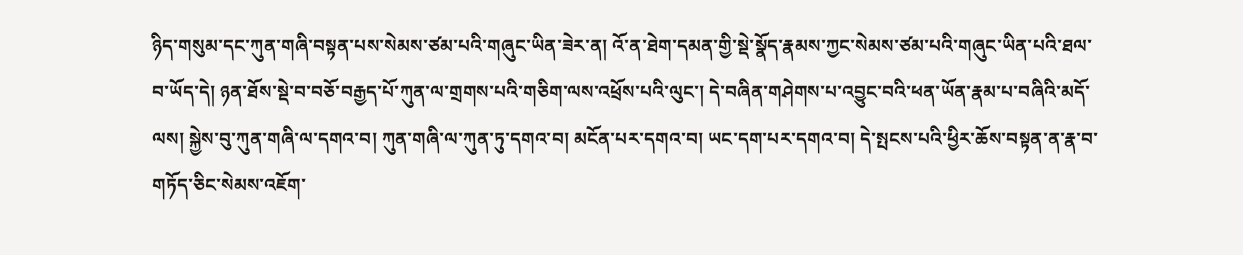ཉིད་གསུམ་དང་ཀུན་གཞི་བསྟན་པས་སེམས་ཙམ་པའི་གཞུང་ཡིན་ཟེར་ན། འོ་ན་ཐེག་དམན་གྱི་སྡེ་སྣོད་རྣམས་ཀྱང་སེམས་ཙམ་པའི་གཞུང་ཡིན་པའི་ཐལ་བ་ཡོད་དེ། ཉན་ཐོས་སྡེ་བ་བཅོ་བརྒྱད་པོ་ཀུན་ལ་གྲགས་པའི་གཅིག་ལས་འཕྲོས་པའི་ལུང་། དེ་བཞིན་གཤེགས་པ་འབྱུང་བའི་ཕན་ཡོན་རྣམ་པ་བཞིའི་མདོ་ལས། སྐྱེས་བུ་ཀུན་གཞི་ལ་དགའ་བ། ཀུན་གཞི་ལ་ཀུན་ཏུ་དགའ་བ། མངོན་པར་དགའ་བ། ཡང་དག་པར་དགའ་བ། དེ་སྤངས་པའི་ཕྱིར་ཆོས་བསྟན་ན་རྣ་བ་གཏོད་ཅིང་སེམས་འཇོག་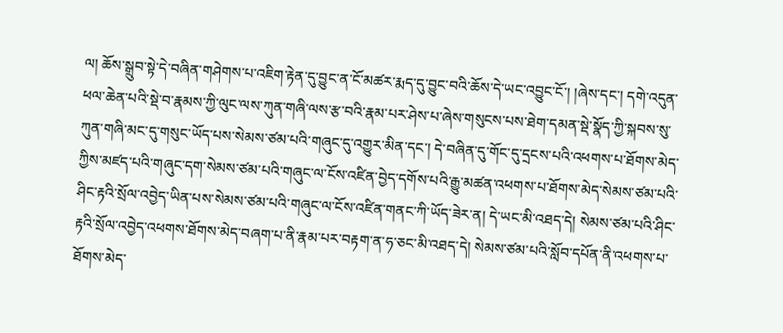ལ། ཆོས་སྒྲུབ་སྟེ་དེ་བཞིན་གཤེགས་པ་འཇིག་རྟེན་དུ་བྱུང་ན་ངོ་མཚར་རྨད་དུ་བྱུང་བའི་ཆོས་དེ་ཡང་འབྱུང་ངོ་། །ཞེས་དང་། དགེ་འདུན་ཕལ་ཆེན་པའི་སྡེ་བ་རྣམས་ཀྱི་ལུང་ལས་ཀུན་གཞི་ལས་རྩ་བའི་རྣམ་པར་ཤེས་པ་ཞེས་གསུངས་པས་ཐེག་དམན་སྡེ་སྣོད་ཀྱི་སྐབས་སུ་ཀུན་གཞི་མང་དུ་གསུང་ཡོད་པས་སེམས་ཙམ་པའི་གཞུང་དུ་འགྱུར་མིན་དང་། དེ་བཞིན་དུ་གོང་དུ་དྲངས་པའི་འཕགས་པ་ཐོགས་མེད་ཀྱིས་མཛད་པའི་གཞུང་དག་སེམས་ཙམ་པའི་གཞུང་ལ་ངོས་འཛིན་བྱེད་དགོས་པའི་རྒྱུ་མཚན་འཕགས་པ་ཐོགས་མེད་སེམས་ཙམ་པའི་ཤིང་རྟའི་སྲོལ་འབྱེད་ཡིན་པས་སེམས་ཙམ་པའི་གཞུང་ལ་ངོས་འཛིན་གནང་ཀི་ཡོད་ཟེར་ན། དེ་ཡང་མི་འཐད་དེ། སེམས་ཙམ་པའི་ཤིང་རྟའི་སྲོལ་འབྱེད་འཕགས་ཐོགས་མེད་བཞག་པ་ནི་རྣམ་པར་བརྟག་ན་ཧ་ཅང་མི་འཐད་དེ། སེམས་ཙམ་པའི་སློབ་དཔོན་ནི་འཕགས་པ་ཐོགས་མེད་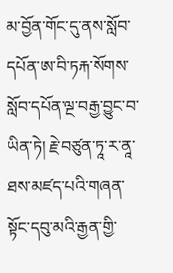མ་བྱོན་གོང་དུ་ནས་སློབ་དཔོན་ཨ་བི་ཏརྐ་སོགས་སློབ་དཔོན་ལྔ་བརྒྱ་བྱུང་བ་ཡིན་ཏེ། རྗེ་བཙུན་ཏཱ་ར་ནཱ་ཐས་མཛད་པའི་གཞན་སྟོང་དབུ་མའི་རྒྱན་གྱི་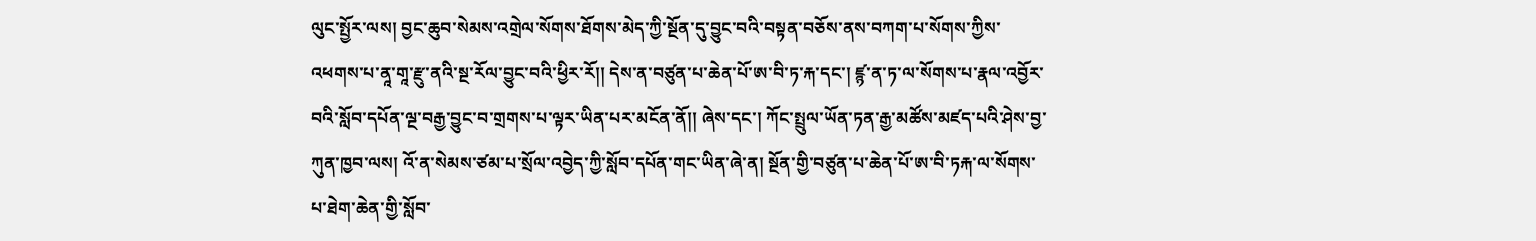ལུང་སྤྱོར་ལས། བྱང་ཆུབ་སེམས་འགྲེལ་སོགས་ཐོགས་མེད་ཀྱི་སྔོན་དུ་བྱུང་བའི་བསྟན་བཅོས་ནས་བཀག་པ་སོགས་ཀྱིས་འཕགས་པ་ནཱ་གཱ་རྫུ་ནའི་སྔ་རོལ་བྱུང་བའི་ཕྱིར་རོ།། དེས་ན་བཙུན་པ་ཆེན་པོ་ཨ་བི་ཏ་རྐ་དང་། ཛྙ་ན་ཏ་ལ་སོགས་པ་རྣལ་འབྱོར་བའི་སློབ་དཔོན་ལྔ་བརྒྱ་བྱུང་བ་གྲགས་པ་ལྟར་ཡིན་པར་མངོན་ནོ།། ཞེས་དང་། ཀོང་སྤྲུལ་ཡོན་ཏན་རྒྱ་མཚོས་མཛད་པའི་ཤེས་བྱ་ཀུན་ཁྱབ་ལས། འོ་ན་སེམས་ཙམ་པ་སྲོལ་འབྱེད་ཀྱི་སློབ་དཔོན་གང་ཡིན་ཞེ་ན། སྔོན་གྱི་བཙུན་པ་ཆེན་པོ་ཨ་བི་ཏརྐ་ལ་སོགས་པ་ཐེག་ཆེན་གྱི་སློབ་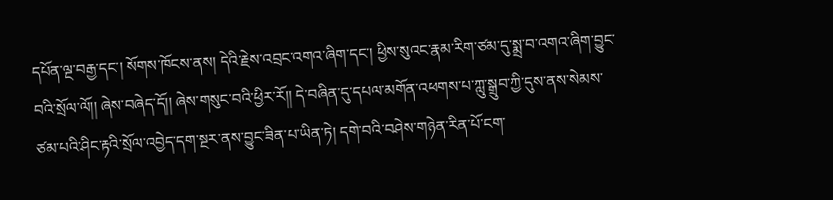དཔོན་ལྔ་བརྒྱ་དང་། སོགས་ཁོངས་ནས། དེའི་རྗེས་འབྲང་འགའ་ཞིག་དང་། ཕྱིས་སུའང་རྣམ་རིག་ཙམ་དུ་སྨྲ་བ་འགའ་ཞིག་བྱུང་བའི་སྲོལ་ལོ།། ཞེས་བཞེད་དོ།། ཞེས་གསུང་བའི་ཕྱིར་རོ།། དེ་བཞིན་དུ་དཔལ་མགོན་འཕགས་པ་ཀླུ་སྒྲུབ་ཀྱི་དུས་ནས་སེམས་ཙམ་པའི་ཤིང་རྟའི་སྲོལ་འབྱེད་དག་སྔར་ནས་བྱུང་ཟིན་པ་ཡིན་ཏེ། དགེ་བའི་བཤེས་གཉེན་རིན་པོ་ངག་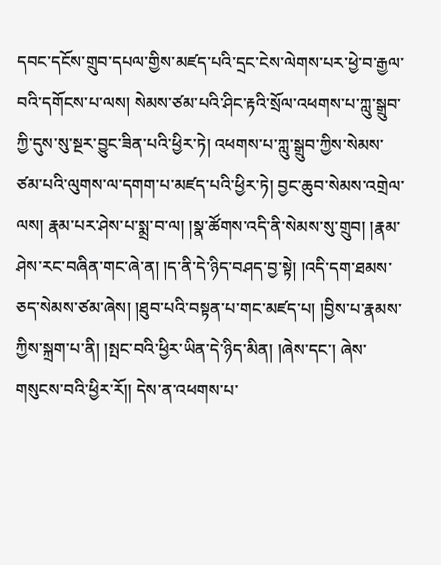དབང་དངོས་གྲུབ་དཔལ་གྱིས་མཛད་པའི་དྲང་ངེས་ལེགས་པར་ཕྱེ་བ་རྒྱལ་བའི་དགོངས་པ་ལས། སེམས་ཙམ་པའི་ཤིང་རྟའི་སྲོལ་འཕགས་པ་ཀླུ་སྒྲུབ་ཀྱི་དུས་སུ་སྔར་བྱུང་ཟིན་པའི་ཕྱིར་ཏེ། འཕགས་པ་ཀླུ་སྒྲུབ་ཀྱིས་སེམས་ཙམ་པའི་ལུགས་ལ་དགག་པ་མཛད་པའི་ཕྱིར་ཏེ། བྱང་ཆུབ་སེམས་འགྲེལ་ལས། རྣམ་པར་ཤེས་པ་སྨྲ་བ་ལ། །སྣ་ཚོགས་འདི་ནི་སེམས་སུ་གྲུབ། །རྣམ་ཤེས་རང་བཞིན་གང་ཞེ་ན། །ད་ནི་དེ་ཉིད་བཤད་བྱ་སྟེ། །འདི་དག་ཐམས་ཅད་སེམས་ཙམ་ཞེས། །ཐུབ་པའི་བསྟན་པ་གང་མཛད་པ། །བྱིས་པ་རྣམས་ཀྱིས་སྐྲག་པ་ནི། །སྤང་བའི་ཕྱིར་ཡིན་དེ་ཉིད་མིན། །ཞེས་དང་། ཞེས་གསུངས་བའི་ཕྱིར་རོ།། དེས་ན་འཕགས་པ་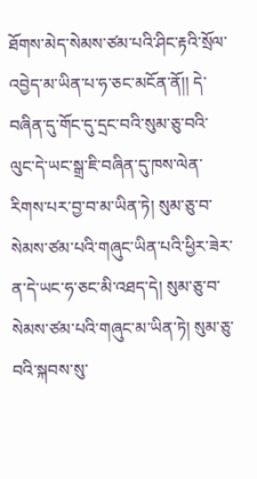ཐོགས་མེད་སེམས་ཙམ་པའི་ཤིང་རྟའི་སྲོལ་འབྱེད་མ་ཡིན་པ་ཧ་ཅང་མངོན་ནོ།། དེ་བཞིན་དུ་གོང་དུ་དྲང་བའི་སུམ་ཅུ་བའི་ལུང་དེ་ཡང་སྒྲ་ཇི་བཞིན་དུ་ཁས་ལེན་རིགས་པར་བྱ་བ་མ་ཡིན་ཏེ། སུམ་ཅུ་བ་སེམས་ཙམ་པའི་གཞུང་ཡིན་པའི་ཕྱིར་ཟེར་ན་དེ་ཡང་ཧ་ཅང་མི་འཐད་དེ། སུམ་ཅུ་བ་སེམས་ཙམ་པའི་གཞུང་མ་ཡིན་ཏེ། སུམ་ཅུ་བའི་སྐབས་སུ་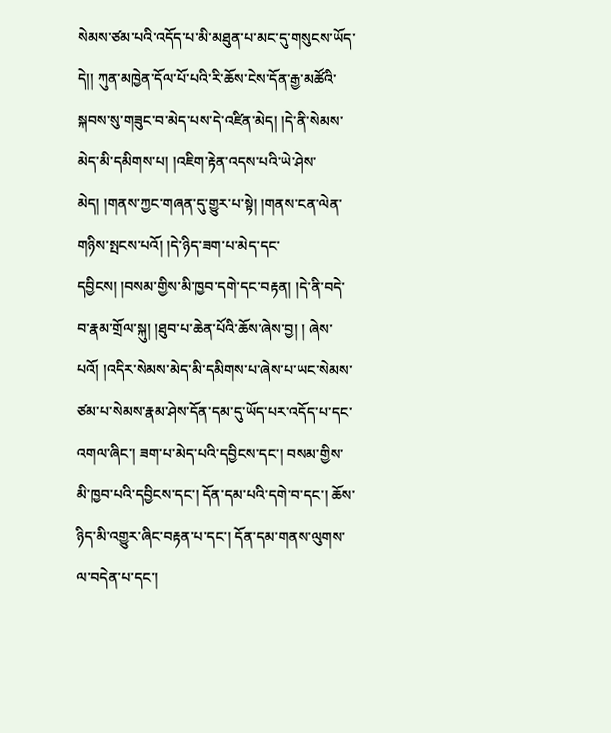སེམས་ཙམ་པའི་འདོད་པ་མི་མཐུན་པ་མང་དུ་གསུངས་ཡོད་དེ།། ཀུན་མཁྱེན་དོལ་པོ་པའི་རི་ཆོས་ངེས་དོན་རྒྱ་མཚོའི་སྐབས་སུ་གཟུང་བ་མེད་པས་དེ་འཛིན་མེད། །དེ་ནི་སེམས་མེད་མི་དམིགས་པ། །འཇིག་རྟེན་འདས་པའི་ཡེ་ཤེས་མེད། །གནས་ཀྱང་གཞན་དུ་གྱུར་པ་སྟེ། །གནས་ངན་ལེན་གཉིས་སྤངས་པའོ། །དེ་ཉིད་ཟག་པ་མེད་དང་དབྱིངས། །བསམ་གྱིས་མི་ཁྱབ་དགེ་དང་བརྟན། །དེ་ནི་བདེ་བ་རྣམ་གྲོལ་སྐུ། །ཐུབ་པ་ཆེན་པོའི་ཆོས་ཞེས་བྱ། ། ཞེས་པའོ། །འདིར་སེམས་མེད་མི་དམིགས་པ་ཞེས་པ་ཡང་སེམས་ཙམ་པ་སེམས་རྣམ་ཤེས་དོན་དམ་དུ་ཡོད་པར་འདོད་པ་དང་འགལ་ཞིང་། ཟག་པ་མེད་པའི་དབྱིངས་དང་། བསམ་གྱིས་མི་ཁྱབ་པའི་དབྱིངས་དང་། དོན་དམ་པའི་དགེ་བ་དང་། ཆོས་ཉིད་མི་འགྱུར་ཞིང་བརྟན་པ་དང་། དོན་དམ་གནས་ལུགས་ལ་བདེན་པ་དང་།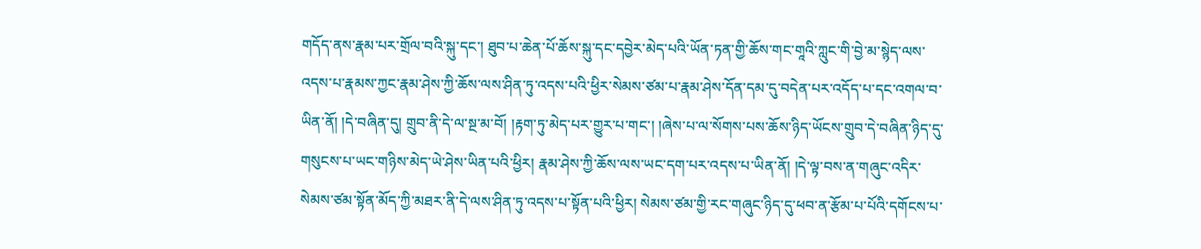གདོད་ནས་རྣམ་པར་གྲོལ་བའི་སྐུ་དང་། ཐུབ་པ་ཆེན་པོ་ཆོས་སྐུ་དང་དབྱེར་མེད་པའི་ཡོན་ཏན་གྱི་ཆོས་གང་གཱའི་ཀླུང་གི་བྱེ་མ་སྙེད་ལས་འདས་པ་རྣམས་ཀྱང་རྣམ་ཤེས་ཀྱི་ཆོས་ལས་ཤིན་ཏུ་འདས་པའི་ཕྱིར་སེམས་ཙམ་པ་རྣམ་ཤེས་དོན་དམ་དུ་བདེན་པར་འདོད་པ་དང་འགལ་བ་ཡིན་ནོ། །དེ་བཞིན་དུ། གྲུབ་ནི་དེ་ལ་སྔ་མ་བོ། །རྟག་ཏུ་མེད་པར་གྱུར་པ་གང་། །ཞེས་པ་ལ་སོགས་པས་ཆོས་ཉིད་ཡོངས་གྲུབ་དེ་བཞིན་ཉིད་དུ་གསུངས་པ་ཡང་གཉིས་མེད་ཡེ་ཤེས་ཡིན་པའི་ཕྱིར། རྣམ་ཤེས་ཀྱི་ཆོས་ལས་ཡང་དག་པར་འདས་པ་ཡིན་ནོ། །དེ་ལྟ་བས་ན་གཞུང་འདིར་སེམས་ཙམ་སྟོན་མོད་ཀྱི་མཐར་ནི་དེ་ལས་ཤིན་ཏུ་འདས་པ་སྟོན་པའི་ཕྱིར། སེམས་ཙམ་གྱི་རང་གཞུང་ཉིད་དུ་ཕབ་ན་རྩོམ་པ་པོའི་དགོངས་པ་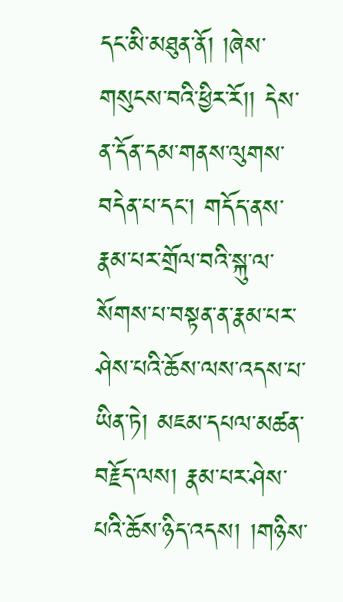དང་མི་མཐུན་ནོ། །ཞེས་གསུངས་བའི་ཕྱིར་རོ།། དེས་ན་དོན་དམ་གནས་ལུགས་བདེན་པ་དང་། གདོད་ནས་རྣམ་པར་གྲོལ་བའི་སྐུ་ལ་སོགས་པ་བསྟན་ན་རྣམ་པར་ཤེས་པའི་ཆོས་ལས་འདས་པ་ཡིན་ཏེ། མཇམ་དཔལ་མཚན་བརྗོད་ལས། རྣམ་པར་ཤེས་པའི་ཆོས་ཉིད་འདས། །གཉིས་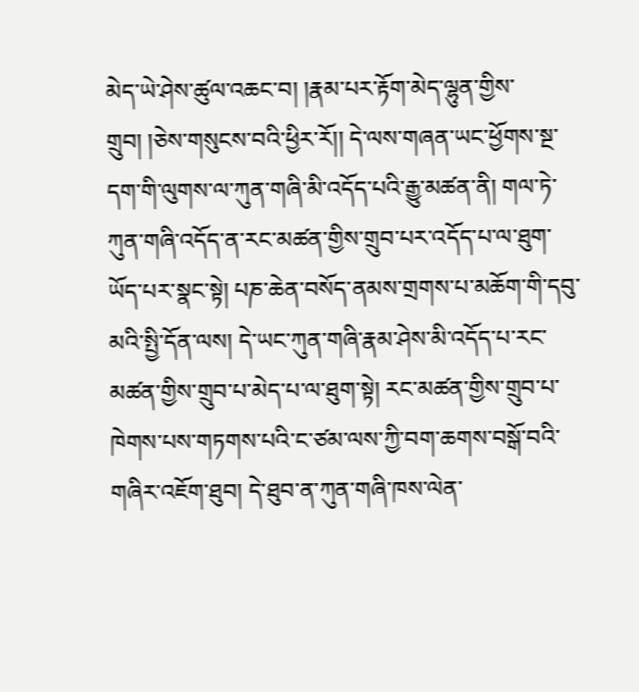མེད་ཡེ་ཤེས་ཚུལ་འཆང་བ། །རྣམ་པར་རྟོག་མེད་ལྷུན་གྱིས་གྲུབ། །ཅེས་གསུངས་བའི་ཕྱིར་རོ།། དེ་ལས་གཞན་ཡང་ཕྱོགས་སྔ་དག་གི་ལུགས་ལ་ཀུན་གཞི་མི་འདོད་པའི་རྒྱུ་མཚན་ནི། གལ་ཏེ་ཀུན་གཞི་འདོད་ན་རང་མཚན་གྱིས་གྲུབ་པར་འདོད་པ་ལ་ཐུག་ཡོད་པར་སྣང་སྟེ། པཎ་ཆེན་བསོད་ནམས་གྲགས་པ་མཆོག་གི་དབུ་མའི་སྤྱི་དོན་ལས། དེ་ཡང་ཀུན་གཞི་རྣམ་ཤེས་མི་འདོད་པ་རང་མཚན་གྱིས་གྲུབ་པ་མེད་པ་ལ་ཐུག་སྟེ། རང་མཚན་གྱིས་གྲུབ་པ་ཁེགས་པས་གཏགས་པའི་ང་ཙམ་ལས་ཀྱི་བག་ཆགས་བསྒོ་བའི་གཞིར་འཇོག་ཐུབ། དེ་ཐུབ་ན་ཀུན་གཞི་ཁས་ལེན་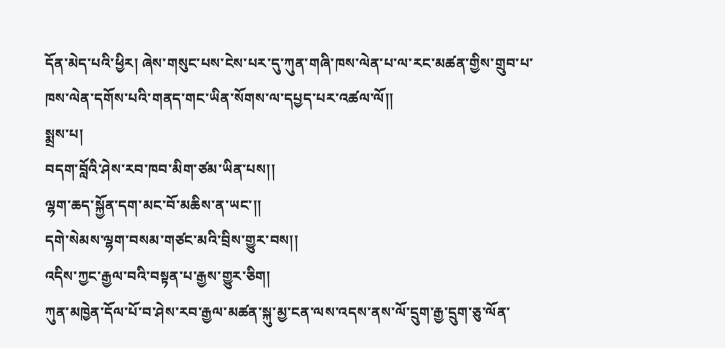དོན་མེད་པའི་ཕྱིར། ཞེས་གསུང་པས་ངེས་པར་དུ་ཀུན་གཞི་ཁས་ལེན་པ་ལ་རང་མཚན་གྱིས་གྲུབ་པ་ཁས་ལེན་དགོས་པའི་གནད་གང་ཡིན་སོགས་ལ་དཔྱད་པར་འཚལ་ལོ།།
སྨྲས་པ།
བདག་བློའི་ཤེས་རབ་ཁབ་མིག་ཙམ་ཡིན་པས།།
ལྷག་ཆད་སྐྱོན་དག་མང་བོ་མཆིས་ན་ཡང་།།
དགེ་སེམས་ལྷག་བསམ་གཙང་མའི་བྲིས་གྱུར་བས།།
འདིས་ཀྱང་རྒྱལ་བའི་བསྟན་པ་རྒྱས་གྱུར་ཅིག།
ཀུན་མཁྱེན་དོལ་པོ་བ་ཤེས་རབ་རྒྱལ་མཚན་སྐུ་མྱ་ངན་ལས་འདས་ནས་ལོ་དྲུག་རྒྱ་དྲུག་ཅུ་ལོན་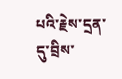པའི་རྗེས་དྲན་དུ་བྲིས་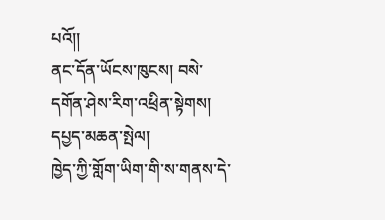པའོ།།
ནང་དོན་ཡོངས་ཁུངས། བསེ་དགོན་ཤེས་རིག་འཕྲིན་སྟེགས།
དཔྱད་མཆན་སྤེལ།
ཁྱེད་ཀྱི་གློག་ཡིག་གི་ས་གནས་དེ་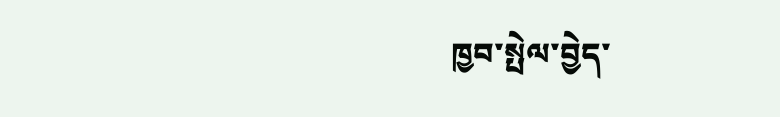ཁྱབ་སྤེལ་བྱེད་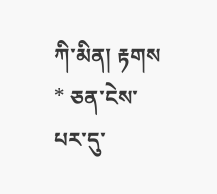ཀི་མིན། རྟགས * ཅན་ངེས་པར་དུ་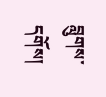བླུགས་དགོས།